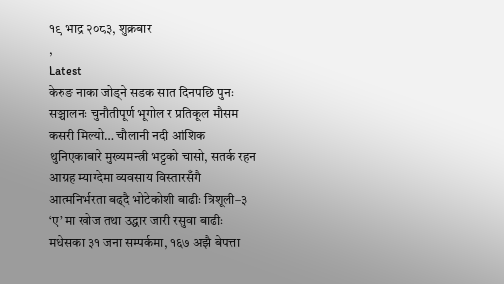१९ भाद्र २०८३, शुक्रबार
,
Latest
केरुङ नाका जोड्ने सडक सात दिनपछि पुनः सञ्चालनः चुनौतीपूर्ण भूगोल र प्रतिकूल मौसम कसरी मिल्यो… चौलानी नदी आंशिक थुनिएकाबारे मुख्यमन्त्री भट्टको चासो, सतर्क रहन आग्रह म्याग्देमा व्यवसाय विस्तारसँगै आत्मनिर्भरता बढ्दै भोटेकोशी बाढीः त्रिशूली–३ ‘ए’ मा खोज तथा उद्धार जारी रसुवा बाढीः मधेसका ३१ जना सम्पर्कमा, १६७ अझै बेपत्ता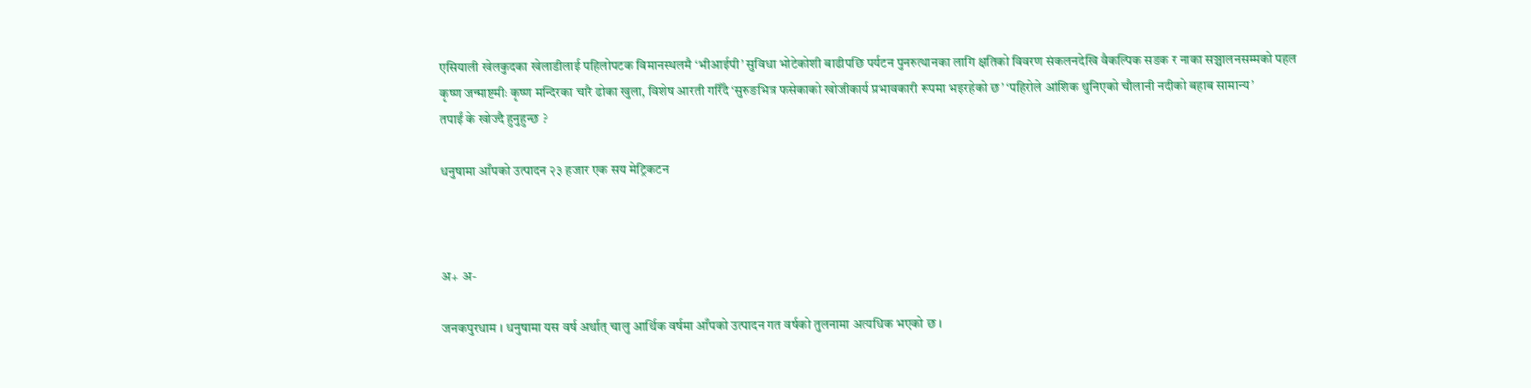एसियाली खेलकुदका खेलाडीलाई पहिलोपटक विमानस्थलमै ‘भीआईपी’ सुविधा भोटेकोशी बाढीपछि पर्यटन पुनरुत्थानका लागि क्षतिको विवरण संकलनदेखि वैकल्पिक सडक र नाका सञ्चालनसम्मको पहल कृष्ण जन्माष्टमीः कृष्ण मन्दिरका चारै ढोका खुला, विशेष आरती गरिँदै ‘सुरुङभित्र फसेकाको खोजीकार्य प्रभावकारी रूपमा भइरहेको छ’ ‘पहिरोले आंशिक थुनिएको चौलानी नदीको बहाब सामान्य’
तपाईं के खोज्दै हुनुहुन्छ ?

धनुषामा आँपको उत्पादन २३ हजार एक सय मेट्रिकटन



अ+ अ-

जनकपुरधाम । धनुषामा यस वर्ष अर्थात् चालु आर्थिक वर्षमा आँपको उत्पादन गत वर्षको तुलनामा अत्यधिक भएको छ ।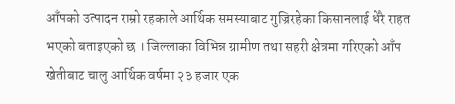आँपको उत्पादन राम्रो रहकाले आर्थिक समस्याबाट गुज्रिरहेका किसानलाई धेरै राहत भएको बताइएको छ । जिल्लाका विभिन्न ग्रामीण तथा सहरी क्षेत्रमा गरिएको आँप खेतीबाट चालु आर्थिक वर्षमा २३ हजार एक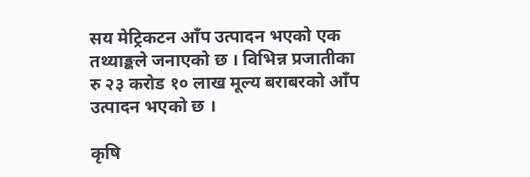सय मेट्रिकटन आँप उत्पादन भएको एक तथ्याङ्कले जनाएको छ । विभिन्न प्रजातीका रु २३ करोड १० लाख मूल्य बराबरको आँप उत्पादन भएको छ ।

कृषि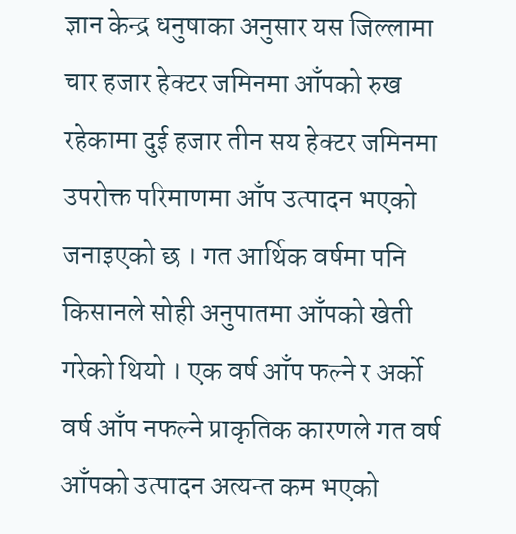ज्ञान केन्द्र धनुषाका अनुसार यस जिल्लामा चार हजार हेक्टर जमिनमा आँपको रुख रहेकामा दुई हजार तीन सय हेक्टर जमिनमा उपरोक्त परिमाणमा आँप उत्पादन भएको जनाइएको छ । गत आर्थिक वर्षमा पनि किसानले सोही अनुपातमा आँपको खेती गरेको थियो । एक वर्ष आँप फल्ने र अर्को वर्ष आँप नफल्ने प्राकृतिक कारणले गत वर्ष आँपको उत्पादन अत्यन्त कम भएको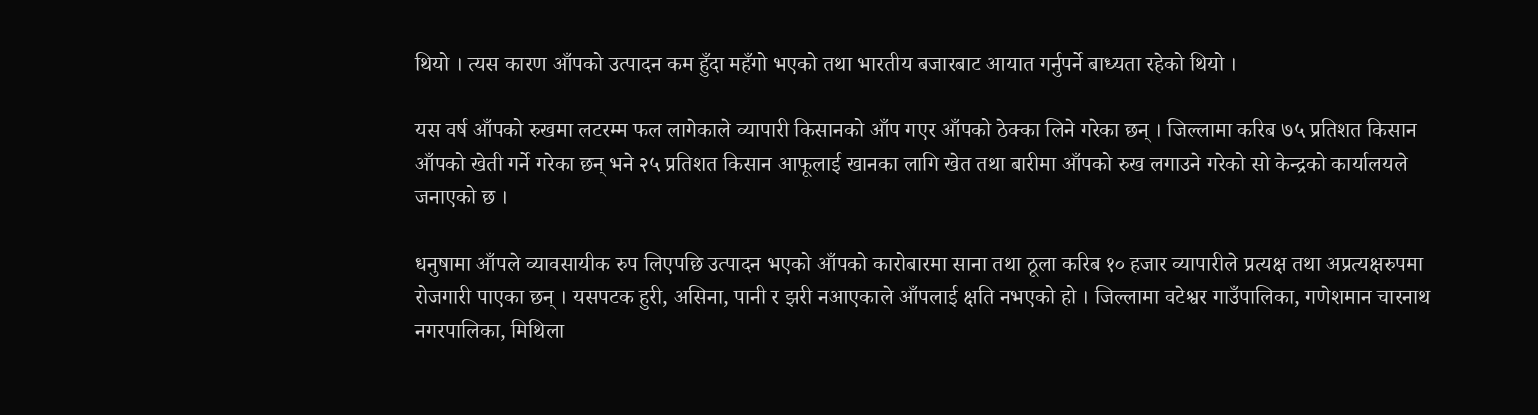थियो । त्यस कारण आँपको उत्पादन कम हुँदा महँगो भएको तथा भारतीय बजारबाट आयात गर्नुपर्ने बाध्यता रहेको थियो ।

यस वर्ष आँपको रुखमा लटरम्म फल लागेकाले व्यापारी किसानको आँप गएर आँपको ठेक्का लिने गरेका छन् । जिल्लामा करिब ७५ प्रतिशत किसान आँपको खेती गर्ने गरेका छन् भने २५ प्रतिशत किसान आफूलाई खानका लागि खेत तथा बारीमा आँपको रुख लगाउने गरेको सो केन्द्रको कार्यालयले जनाएको छ ।

धनुषामा आँपले व्यावसायीक रुप लिएपछि उत्पादन भएको आँपको कारोबारमा साना तथा ठूला करिब १० हजार व्यापारीले प्रत्यक्ष तथा अप्रत्यक्षरुपमा रोजगारी पाएका छन् । यसपटक हुरी, असिना, पानी र झरी नआएकाले आँपलाई क्षति नभएको हो । जिल्लामा वटेश्वर गाउँपालिका, गणेशमान चारनाथ नगरपालिका, मिथिला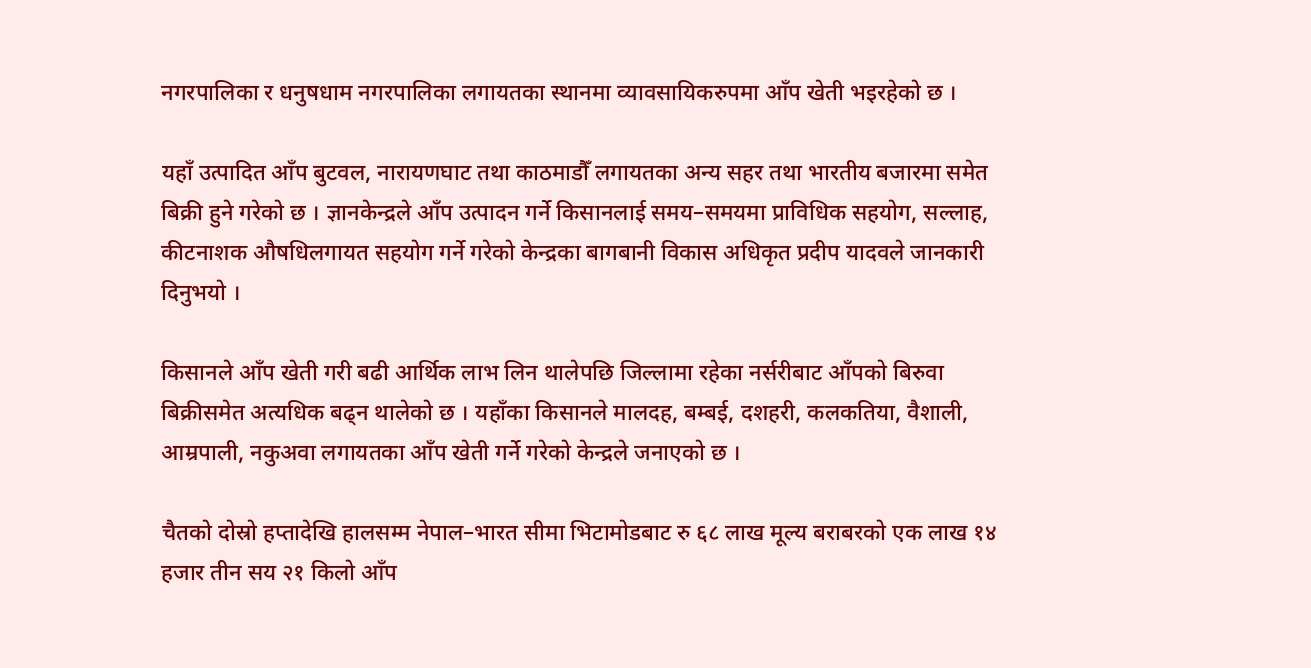नगरपालिका र धनुषधाम नगरपालिका लगायतका स्थानमा व्यावसायिकरुपमा आँप खेती भइरहेको छ ।

यहाँ उत्पादित आँप बुटवल, नारायणघाट तथा काठमाडौँ लगायतका अन्य सहर तथा भारतीय बजारमा समेत बिक्री हुने गरेको छ । ज्ञानकेन्द्रले आँप उत्पादन गर्ने किसानलाई समय–समयमा प्राविधिक सहयोग, सल्लाह, कीटनाशक औषधिलगायत सहयोग गर्ने गरेको केन्द्रका बागबानी विकास अधिकृत प्रदीप यादवले जानकारी दिनुभयो ।

किसानले आँप खेती गरी बढी आर्थिक लाभ लिन थालेपछि जिल्लामा रहेका नर्सरीबाट आँपको बिरुवा बिक्रीसमेत अत्यधिक बढ्न थालेको छ । यहाँका किसानले मालदह, बम्बई, दशहरी, कलकतिया, वैशाली, आम्रपाली, नकुअवा लगायतका आँप खेती गर्ने गरेको केन्द्रले जनाएको छ ।

चैतको दोस्रो हप्तादेखि हालसम्म नेपाल–भारत सीमा भिटामोडबाट रु ६८ लाख मूल्य बराबरको एक लाख १४ हजार तीन सय २१ किलो आँप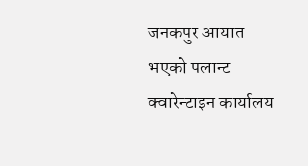जनकपुर आयात भएको पलान्ट क्वारेन्टाइन कार्यालय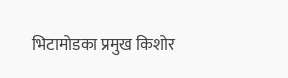भिटामोडका प्रमुख किशोर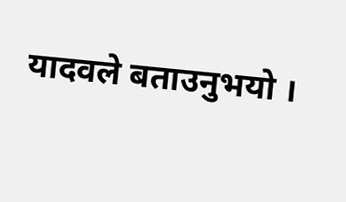यादवले बताउनुभयो ।